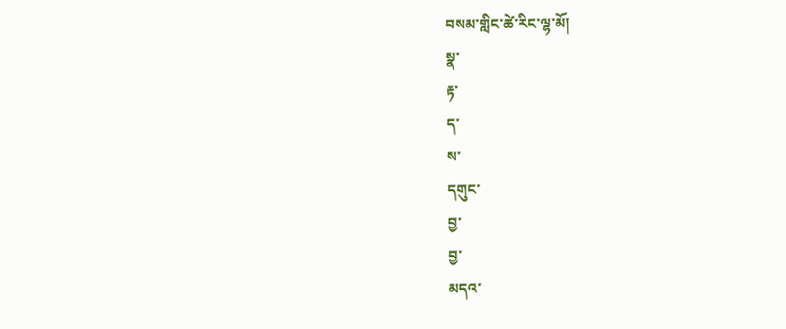བསམ་གླིང་ཚེ་རིང་ལྷ་མོ།
སྣ་
རྟ་
ད་
ས་
དགུང་
བྱ་
བྱ་
མདའ་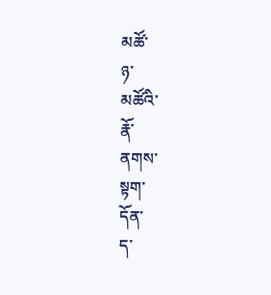མཚོ་
ཉ་
མཚོའི་
རྣོ་
ནགས་
སྟག་
དོན་
ད་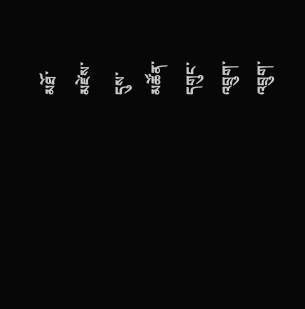མཐོ་
མཛེས་
དུས་
མཚོན་
དགུང་
འབྲུག་
འབྲུག་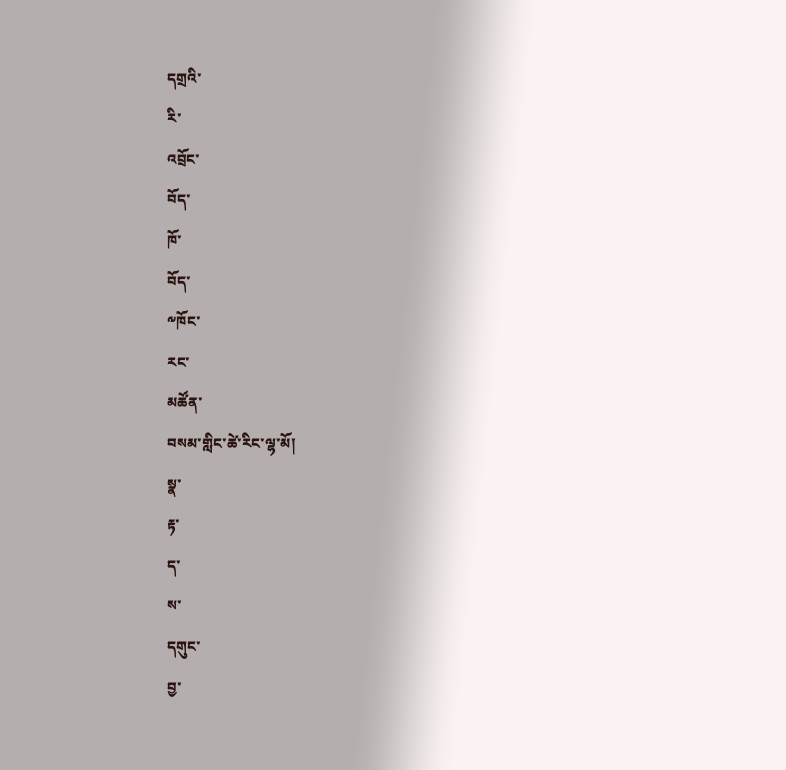དགྲའི་
རི་
འབྲོང་
བོད་
ཁོ་
བོད་
༸ཁོང་
རང་
མཚོན་
བསམ་གླིང་ཚེ་རིང་ལྷ་མོ།
སྣ་
རྟ་
ད་
ས་
དགུང་
བྱ་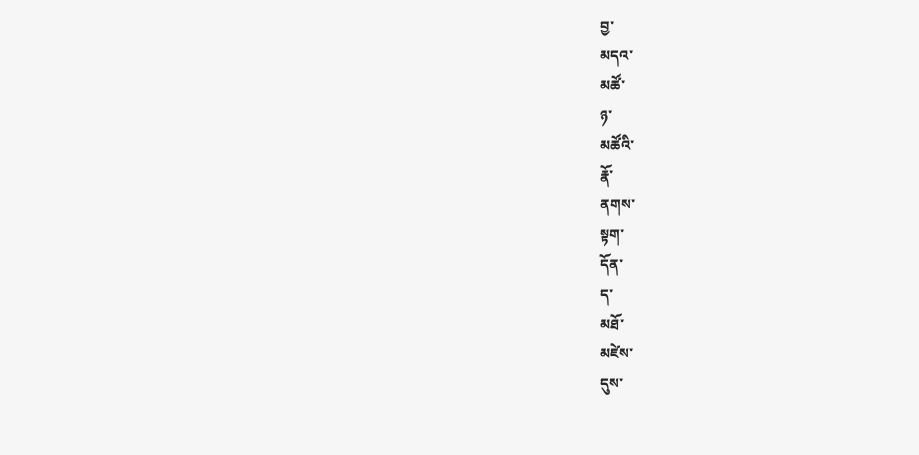བྱ་
མདའ་
མཚོ་
ཉ་
མཚོའི་
རྣོ་
ནགས་
སྟག་
དོན་
ད་
མཐོ་
མཛེས་
དུས་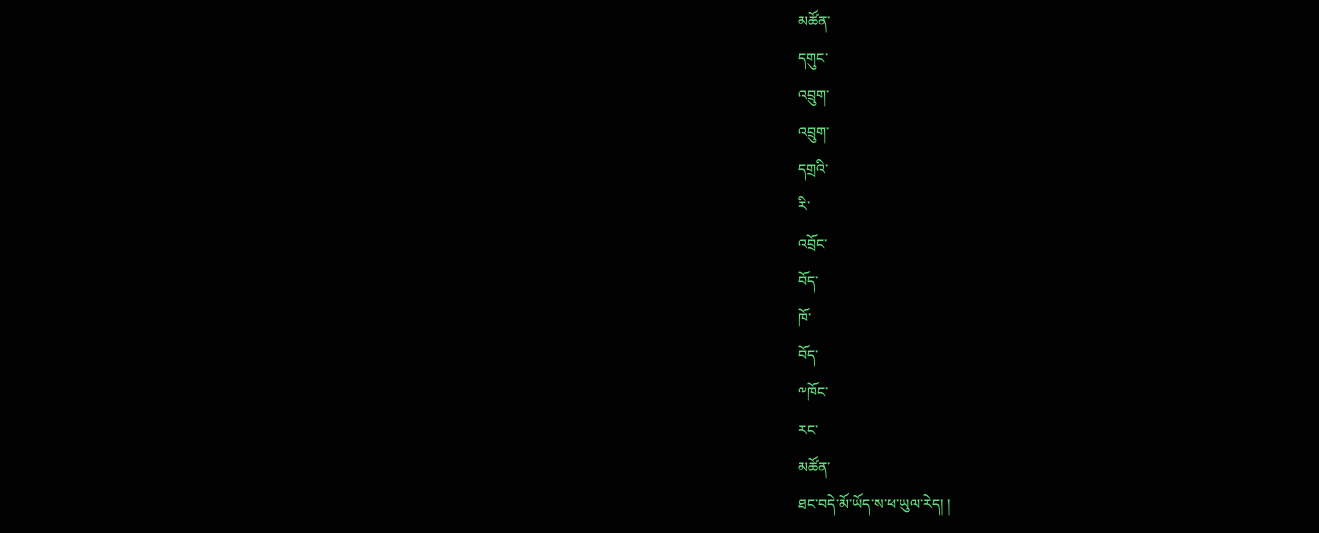མཚོན་
དགུང་
འབྲུག་
འབྲུག་
དགྲའི་
རི་
འབྲོང་
བོད་
ཁོ་
བོད་
༸ཁོང་
རང་
མཚོན་
ཐང་བདེ་མོ་ཡོད་ས་ཕ་ཡུལ་རེད། །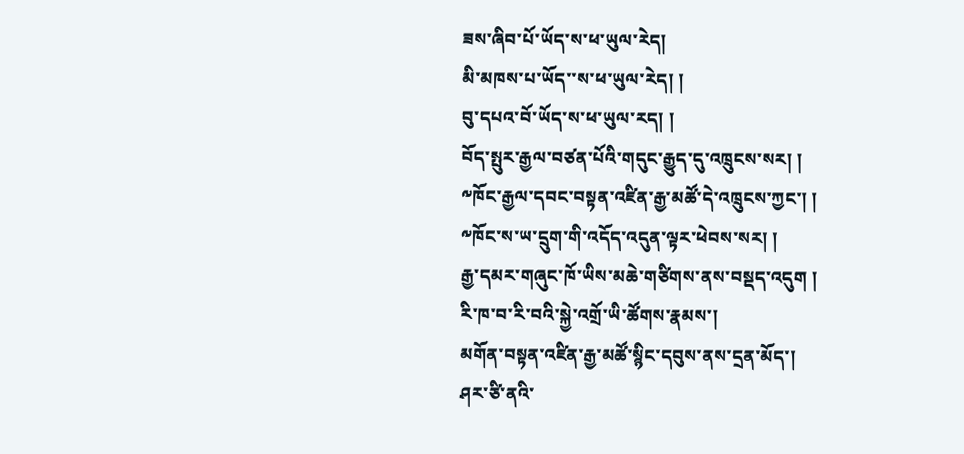ཟས་ཞིབ་པོ་ཡོད་ས་ཕ་ཡུལ་རེད།
མི་མཁས་པ་ཡོད་་ས་ཕ་ཡུལ་རེད། །
བུ་དཔའ་བོ་ཡོད་ས་ཕ་ཡུལ་རད། །
བོད་སྤུར་རྒྱལ་བཙན་པོའི་གདུང་རྒྱུད་དུ་འཁྲུངས་སར། །
༸ཁོང་རྒྱལ་དབང་བསྟན་འཛིན་རྒྱ་མཚོ་དེ་འཁྲུངས་ཀྱང་། །
༸ཁོང་ས་ཡ་དྲུག་གི་འདོད་འདུན་ལྟར་ཕེབས་སར། །
རྒྱ་དམར་གཞུང་ཁོ་ཡིས་མཆེ་གཙིགས་ནས་བསྡད་འདུག །
རི་ཁ་བ་རི་བའི་སྐྱེ་འགྲོ་ཡི་ཚོགས་རྣམས་།
མགོན་བསྟན་འཛིན་རྒྱ་མཚོ་སྙིང་དབུས་ནས་དྲན་མོད་།
ཤར་ཙི་ནའི་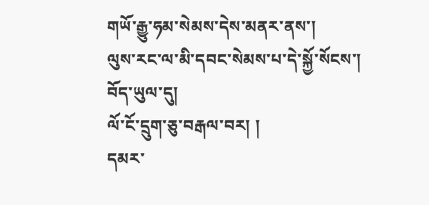གཡོ་རྒྱུ་ཧམ་སེམས་དེས་མནར་ནས་།
ལུས་རང་ལ་མི་དབང་སེམས་པ་དེ་སྐྱོ་སོངས་།
བོད་ཡུལ་དུ།
ལོ་ངོ་དྲུག་ཅུ་བརྒལ་བར། །
དམར་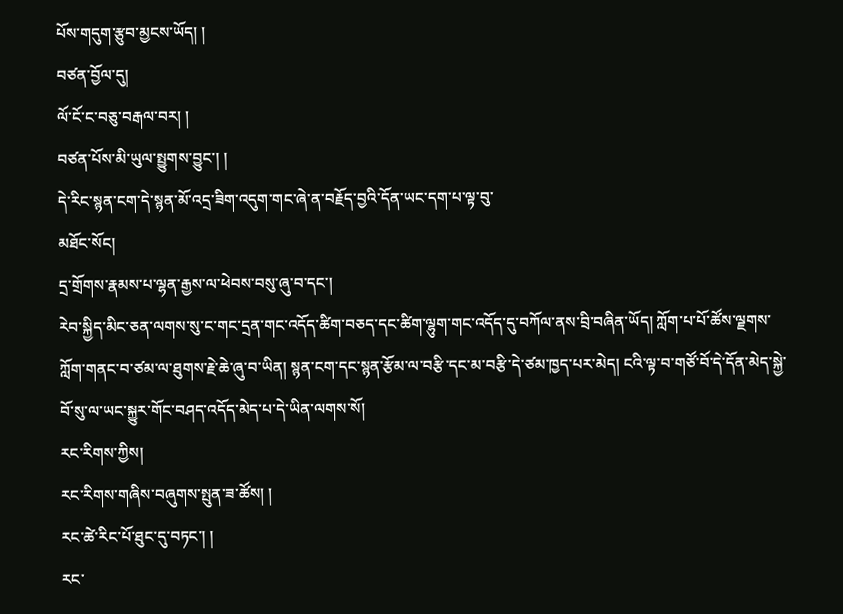པོས་གདུག་རྩུབ་མྱངས་ཡོད། །
བཙན་བྱོལ་དུ།
ལོ་ངོ་ང་བཅུ་བརྒལ་བར། །
བཙན་པོས་མི་ཡུལ་སྤྱུགས་བྱུང་། །
དེ་རིང་སྙན་ངག་དེ་སྙན་མོ་འདྲ་ཟིག་འདུག་གང་ཞེ་ན་བརྗོད་བྱའི་དོན་ཡང་དག་པ་ལྟ་བུ་
མཐོང་སོང།
དྲ་གྲོགས་རྣམས་པ་ལྷན་རྒྱས་ལ་ཕེབས་བསུ་ཞུ་བ་དང་།
རེབ་སྐྱིད་མིང་ཅན་ལགས་སུ་ང་གང་དྲན་གང་འདོད་ཚིག་བཅད་དང་ཚིག་ལྷུག་གང་འདོད་དུ་བཀོལ་ནས་བྲི་བཞིན་ཡོད། ཀློག་པ་པོ་ཚོས་ལྗགས་ཀློག་གནང་བ་ཙམ་ལ་ཐུགས་རྗེ་ཆེ་ཞུ་བ་ཡིན། སྙན་ངག་དང་སྙན་རྩོམ་ལ་བརྩི་དང་མ་བརྩི་དེ་ཙམ་ཁྱད་པར་མེད། ངའི་ལྟ་བ་གཙོ་བོ་དེ་དོན་མེད་སྐྱེ་བོ་སུ་ལ་ཡང་སྐྱུར་གོང་བཤད་འདོད་མེད་པ་དེ་ཡིན་ལགས་སོ།
རང་རིགས་ཀྱིས།
རང་རིགས་གཞིས་བཞུགས་སྤུན་ཟ་ཚོས། །
རང་ཚེ་རིང་པོ་ཐུང་དུ་བཏང་། །
རང་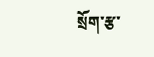སྲོག་རྩ་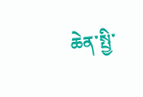ཆེན་སྤྱི་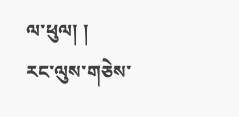ལ་ཕུལ། །
རང་ལུས་གཅེས་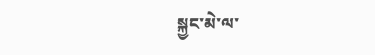སྐྱང་མེ་ལ་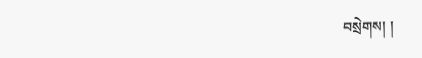བསྲེགས། །